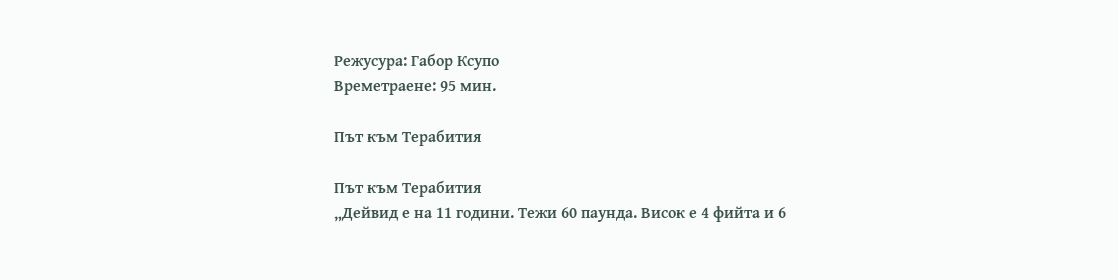Режусура: Габор Ксупо
Времетраене: 95 мин.

Път към Терабития

Път към Терабития
„Дейвид е на 11 години. Тежи 60 паунда. Висок е 4 фийта и 6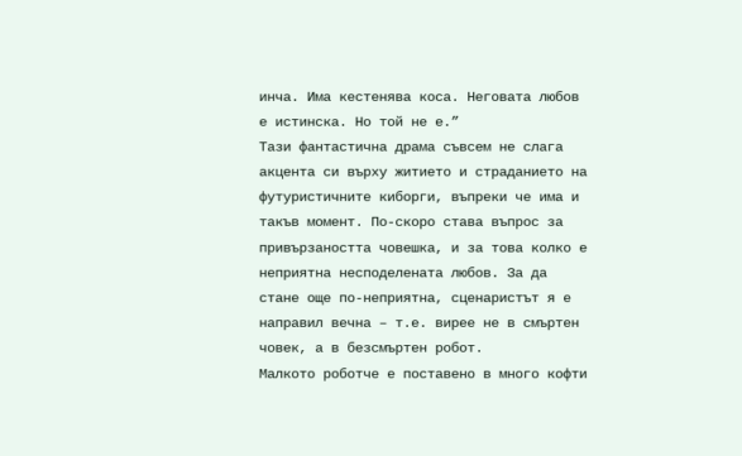инча. Има кестенява коса. Неговата любов е истинска. Но той не е.”
Тази фантастична драма съвсем не слага акцента си върху житието и страданието на футуристичните киборги, въпреки че има и такъв момент. По-скоро става въпрос за привързаността човешка, и за това колко е неприятна несподелената любов. За да стане още по-неприятна, сценаристът я е направил вечна – т.е. вирее не в смъртен човек, а в безсмъртен робот.
Малкото роботче е поставено в много кофти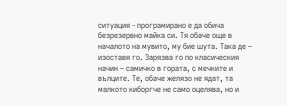ситуация - програмирано е да обича безрезервно майка си. Тя обаче още в началото на мувито, му бие шута. Така де – изоставя го. Зарязва го по класическия начин – самичко в гората, с мечките и вълците. Те, обаче желязо не ядат, та малкото киборгче не само оцелява, но и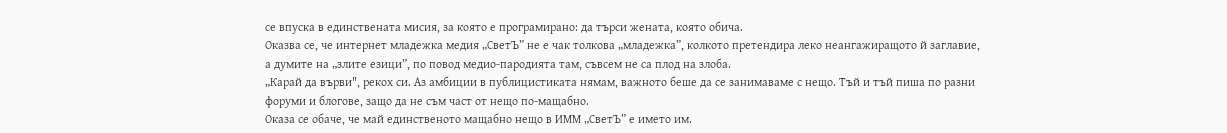се впуска в единствената мисия, за която е програмирано: да търси жената, която обича.
Оказва се, че интернет младежка медия „СветЪ” не е чак толкова „младежка”, колкото претендира леко неангажиращото й заглавие, а думите на „злите езици”, по повод медио-пародията там, съвсем не са плод на злоба.
„Карай да върви", рекох си. Аз амбиции в публицистиката нямам, важното беше да се занимаваме с нещо. Тъй и тъй пиша по разни форуми и блогове, защо да не съм част от нещо по-мащабно.
Оказа се обаче, че май единственото мащабно нещо в ИММ „СветЪ” е името им.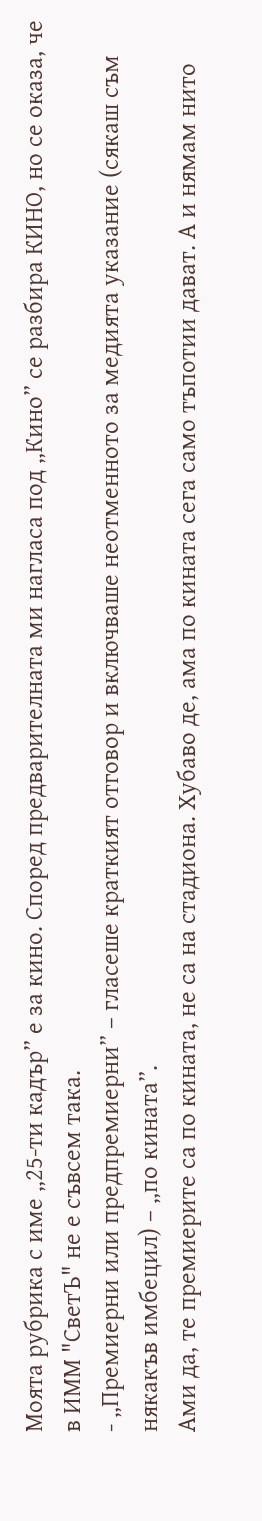Моята рубрика с име „25-ти кадър” е за кино. Според предварителната ми нагласа под „Кино” се разбира КИНО, но се оказа, че в ИММ "СветЪ" не е съвсем така.
- „Премиерни или предпремиерни” – гласеше краткият отговор и включваше неотменното за медията указание (сякаш съм някакъв имбецил) – „по кината”.
Ами да, те премиерите са по кината, не са на стадиона. Хубаво де, ама по кината сега само тъпотии дават. А и нямам нито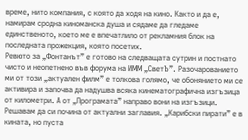време, нито компания, с която да ходя на кино. Както и да е, намирам сродна киноманска душа и сядаме да гледаме единственото, което ме е впечатлило от рекламния блок на последната прожекция, която посетих.
Ревюто за „Фонтанът” е готово на следващата сутрин и постнато чисто и неопетнено във форума на ИММ „СветЪ”. Разочарованието ми от този „актуален филм” е толкова голямо, че обонянието ми се активира и започва да надушва всяка кинематографична изгъзица от километри. А от „Програмата” направо вони на изгъзици.
Решавам да си почина от актуални заглавия. „Карибски пирати” е в кината, но пуста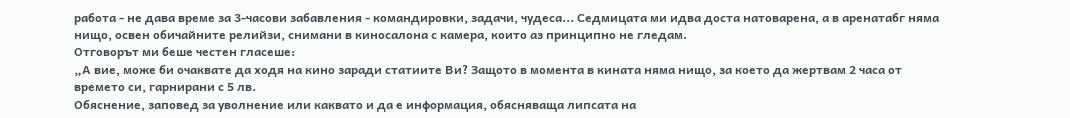работа - не дава време за 3-часови забавления - командировки, задачи, чудеса... Седмицата ми идва доста натоварена, а в аренатабг няма нищо, освен обичайните релийзи, снимани в киносалона с камера, които аз принципно не гледам.
Отговорът ми беше честен гласеше:
„А вие, може би очаквате да ходя на кино заради статиите Ви? Защото в момента в кината няма нищо, за което да жертвам 2 часа от времето си, гарнирани с 5 лв.
Обяснение, заповед за уволнение или каквато и да е информация, обясняваща липсата на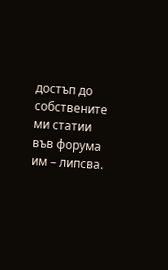достъп до собствените ми статии във форума им – липсва.